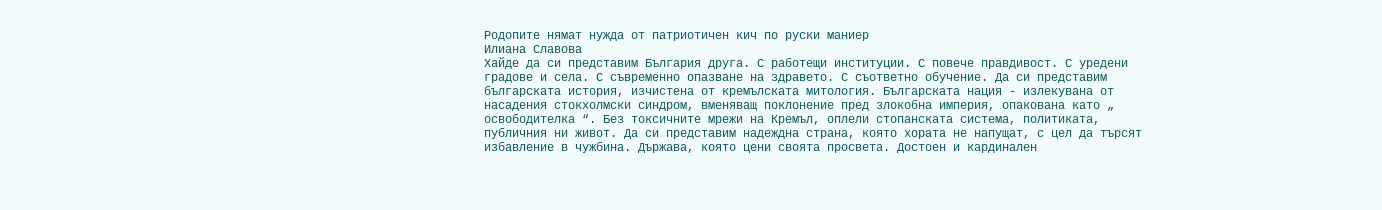Родопите нямат нужда от патриотичен кич по руски маниер
Илиана Славова
Хайде да си представим България друга. С работещи институции. С повече правдивост. С уредени градове и села. С съвременно опазване на здравето. С съответно обучение. Да си представим българската история, изчистена от кремълската митология. Българската нация - излекувана от насадения стокхолмски синдром, вменяващ поклонение пред злокобна империя, опакована като „ освободителка “. Без токсичните мрежи на Кремъл, оплели стопанската система, политиката, публичния ни живот. Да си представим надеждна страна, която хората не напущат, с цел да търсят избавление в чужбина. Държава, която цени своята просвета. Достоен и кардинален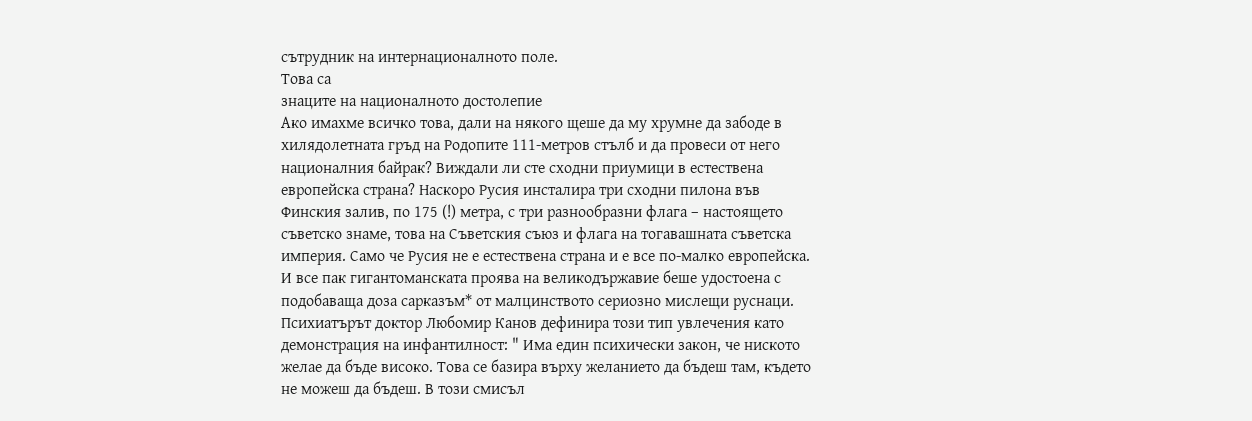сътрудник на интернационалното поле.
Това са
знаците на националното достолепие
Ако имахме всичко това, дали на някого щеше да му хрумне да забоде в хилядолетната гръд на Родопите 111-метров стълб и да провеси от него националния байрак? Виждали ли сте сходни приумици в естествена европейска страна? Наскоро Русия инсталира три сходни пилона във Финския залив, по 175 (!) метра, с три разнообразни флага – настоящето съветско знаме, това на Съветския съюз и флага на тогавашната съветска империя. Само че Русия не е естествена страна и е все по-малко европейска. И все пак гигантоманската проява на великодържавие беше удостоена с подобаваща доза сарказъм* от малцинството сериозно мислещи руснаци.
Психиатърът доктор Любомир Канов дефинира този тип увлечения като демонстрация на инфантилност: " Има един психически закон, че ниското желае да бъде високо. Това се базира върху желанието да бъдеш там, където не можеш да бъдеш. В този смисъл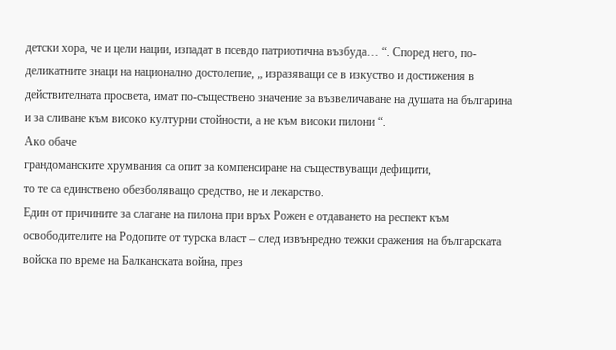детски хора, че и цели нации, изпадат в псевдо патриотична възбуда… “. Според него, по-деликатните знаци на национално достолепие, „ изразяващи се в изкуство и достижения в действителната просвета, имат по-съществено значение за възвеличаване на душата на българина и за сливане към високо културни стойности, а не към високи пилони “.
Ако обаче
грандоманските хрумвания са опит за компенсиране на съществуващи дефицити,
то те са единствено обезболяващо средство, не и лекарство.
Един от причините за слагане на пилона при връх Рожен е отдаването на респект към освободителите на Родопите от турска власт – след извънредно тежки сражения на българската войска по време на Балканската война, през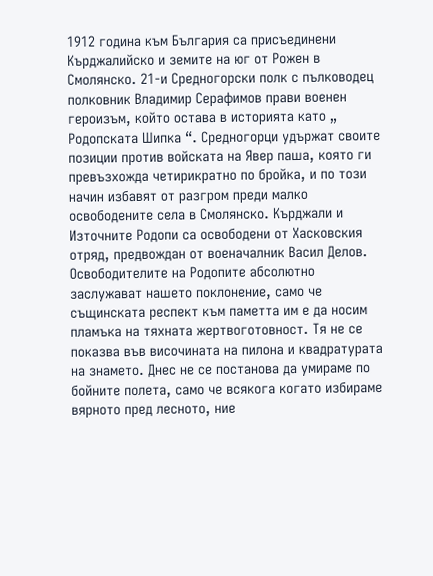1912 година към България са присъединени Кърджалийско и земите на юг от Рожен в Смолянско. 21-и Средногорски полк с пълководец полковник Владимир Серафимов прави военен героизъм, който остава в историята като „ Родопската Шипка “. Средногорци удържат своите позиции против войската на Явер паша, която ги превъзхожда четирикратно по бройка, и по този начин избавят от разгром преди малко освободените села в Смолянско. Кърджали и Източните Родопи са освободени от Хасковския отряд, предвождан от военачалник Васил Делов.
Освободителите на Родопите абсолютно заслужават нашето поклонение, само че същинската респект към паметта им е да носим пламъка на тяхната жертвоготовност. Тя не се показва във височината на пилона и квадратурата на знамето. Днес не се постанова да умираме по бойните полета, само че всякога когато избираме вярното пред лесното, ние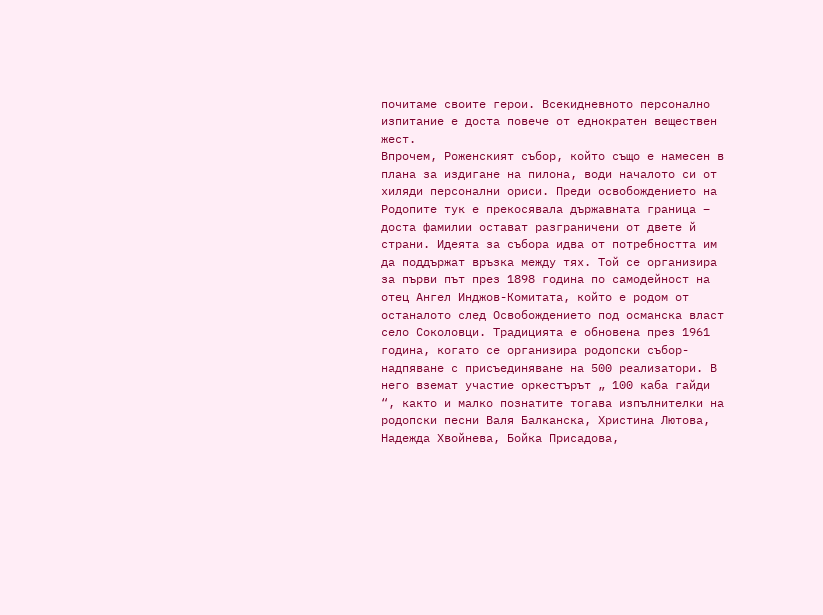почитаме своите герои. Всекидневното персонално изпитание е доста повече от еднократен веществен жест.
Впрочем, Роженският събор, който също е намесен в плана за издигане на пилона, води началото си от хиляди персонални ориси. Преди освобождението на Родопите тук е прекосявала държавната граница – доста фамилии остават разграничени от двете й страни. Идеята за събора идва от потребността им да поддържат връзка между тях. Той се организира за първи път през 1898 година по самодейност на отец Ангел Инджов-Комитата, който е родом от останалото след Освобождението под османска власт село Соколовци. Традицията е обновена през 1961 година, когато се организира родопски събор-надпяване с присъединяване на 500 реализатори. В него вземат участие оркестърът „ 100 каба гайди “, както и малко познатите тогава изпълнителки на родопски песни Валя Балканска, Христина Лютова, Надежда Хвойнева, Бойка Присадова,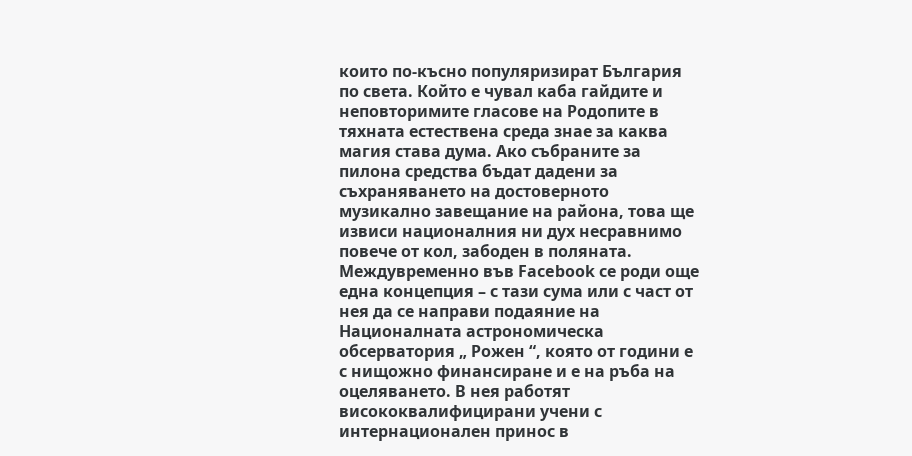които по-късно популяризират България по света. Който е чувал каба гайдите и неповторимите гласове на Родопите в тяхната естествена среда знае за каква магия става дума. Ако събраните за пилона средства бъдат дадени за съхраняването на достоверното музикално завещание на района, това ще извиси националния ни дух несравнимо повече от кол, забоден в поляната.
Междувременно във Facebook се роди още една концепция – с тази сума или с част от нея да се направи подаяние на Националната астрономическа обсерватория „ Рожен “, която от години е с нищожно финансиране и е на ръба на оцеляването. В нея работят висококвалифицирани учени с интернационален принос в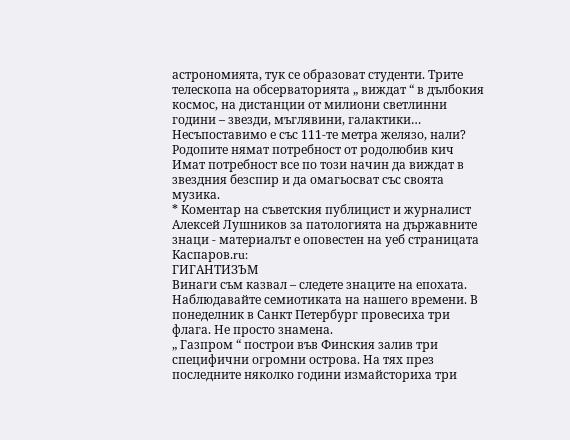астрономията, тук се образоват студенти. Трите телескопа на обсерваторията „ виждат “ в дълбокия космос, на дистанции от милиони светлинни години – звезди, мъглявини, галактики… Несъпоставимо е със 111-те метра желязо, нали?
Родопите нямат потребност от родолюбив кич
Имат потребност все по този начин да виждат в звездния безспир и да омагьосват със своята музика.
* Коментар на съветския публицист и журналист Алексей Лушников за патологията на държавните знаци - материалът е оповестен на уеб страницата Каспаров.ru:
ГИГАНТИЗЪМ
Винаги съм казвал – следете знаците на епохата. Наблюдавайте семиотиката на нашего времени. В понеделник в Санкт Петербург провесиха три флага. Не просто знамена.
„ Газпром “ построи във Финския залив три специфични огромни острова. На тях през последните няколко години измайсториха три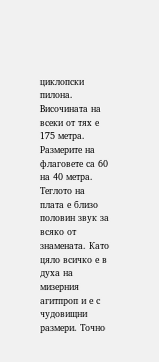циклопски пилона. Височината на всеки от тях е 175 метра. Размерите на флаговете са 60 на 40 метра. Теглото на плата е близо половин звук за всяко от знамената. Като цяло всичко е в духа на мизерния агитпроп и е с чудовищни размери. Точно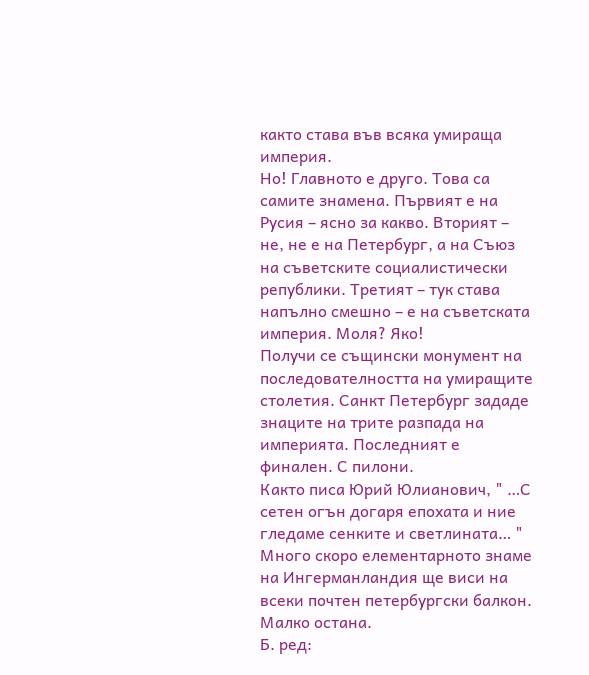както става във всяка умираща империя.
Но! Главното е друго. Това са самите знамена. Първият е на Русия – ясно за какво. Вторият – не, не е на Петербург, а на Съюз на съветските социалистически републики. Третият – тук става напълно смешно – е на съветската империя. Моля? Яко!
Получи се същински монумент на последователността на умиращите столетия. Санкт Петербург зададе знаците на трите разпада на империята. Последният е финален. С пилони.
Както писа Юрий Юлианович, " …С сетен огън догаря епохата и ние гледаме сенките и светлината… "
Много скоро елементарното знаме на Ингерманландия ще виси на всеки почтен петербургски балкон. Малко остана.
Б. ред: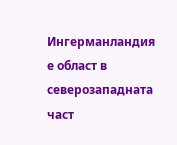Ингерманландия е област в северозападната част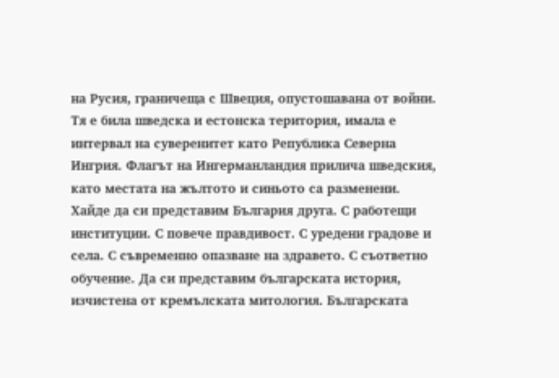на Русия, граничеща с Швеция, опустошавана от войни. Тя е била шведска и естонска територия, имала е интервал на суверенитет като Република Северна Ингрия. Флагът на Ингерманландия прилича шведския, като местата на жълтото и синьото са разменени.
Хайде да си представим България друга. С работещи институции. С повече правдивост. С уредени градове и села. С съвременно опазване на здравето. С съответно обучение. Да си представим българската история, изчистена от кремълската митология. Българската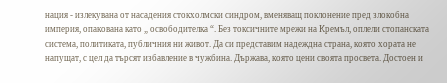нация - излекувана от насадения стокхолмски синдром, вменяващ поклонение пред злокобна империя, опакована като „ освободителка “. Без токсичните мрежи на Кремъл, оплели стопанската система, политиката, публичния ни живот. Да си представим надеждна страна, която хората не напущат, с цел да търсят избавление в чужбина. Държава, която цени своята просвета. Достоен и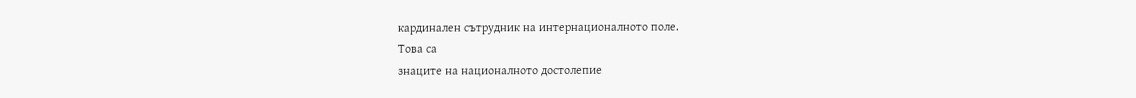кардинален сътрудник на интернационалното поле.
Това са
знаците на националното достолепие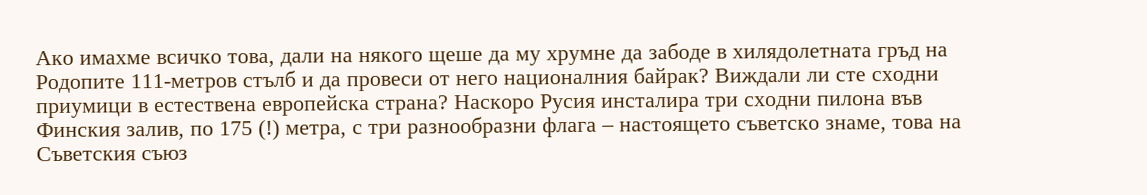Ако имахме всичко това, дали на някого щеше да му хрумне да забоде в хилядолетната гръд на Родопите 111-метров стълб и да провеси от него националния байрак? Виждали ли сте сходни приумици в естествена европейска страна? Наскоро Русия инсталира три сходни пилона във Финския залив, по 175 (!) метра, с три разнообразни флага – настоящето съветско знаме, това на Съветския съюз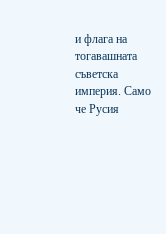и флага на тогавашната съветска империя. Само че Русия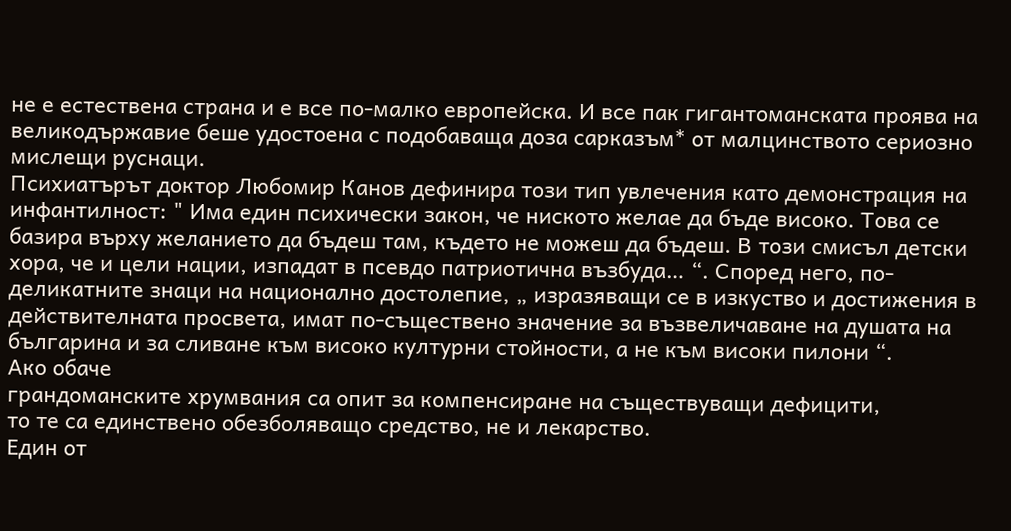не е естествена страна и е все по-малко европейска. И все пак гигантоманската проява на великодържавие беше удостоена с подобаваща доза сарказъм* от малцинството сериозно мислещи руснаци.
Психиатърът доктор Любомир Канов дефинира този тип увлечения като демонстрация на инфантилност: " Има един психически закон, че ниското желае да бъде високо. Това се базира върху желанието да бъдеш там, където не можеш да бъдеш. В този смисъл детски хора, че и цели нации, изпадат в псевдо патриотична възбуда… “. Според него, по-деликатните знаци на национално достолепие, „ изразяващи се в изкуство и достижения в действителната просвета, имат по-съществено значение за възвеличаване на душата на българина и за сливане към високо културни стойности, а не към високи пилони “.
Ако обаче
грандоманските хрумвания са опит за компенсиране на съществуващи дефицити,
то те са единствено обезболяващо средство, не и лекарство.
Един от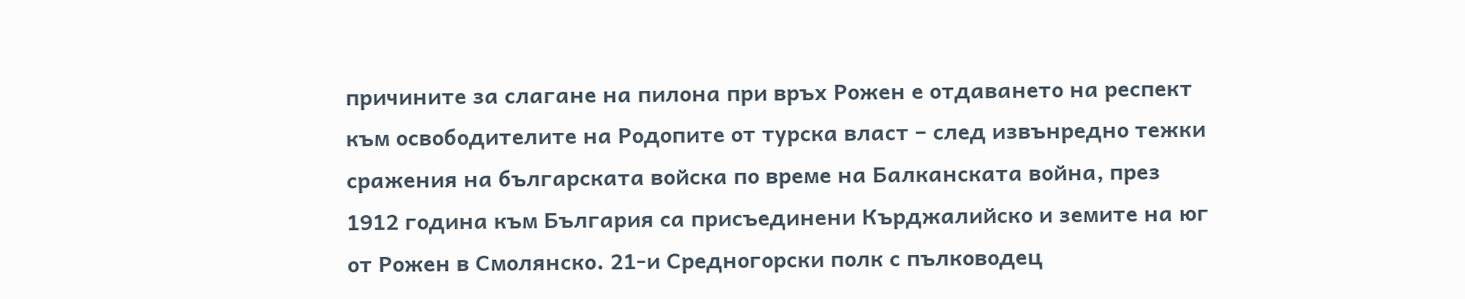причините за слагане на пилона при връх Рожен е отдаването на респект към освободителите на Родопите от турска власт – след извънредно тежки сражения на българската войска по време на Балканската война, през 1912 година към България са присъединени Кърджалийско и земите на юг от Рожен в Смолянско. 21-и Средногорски полк с пълководец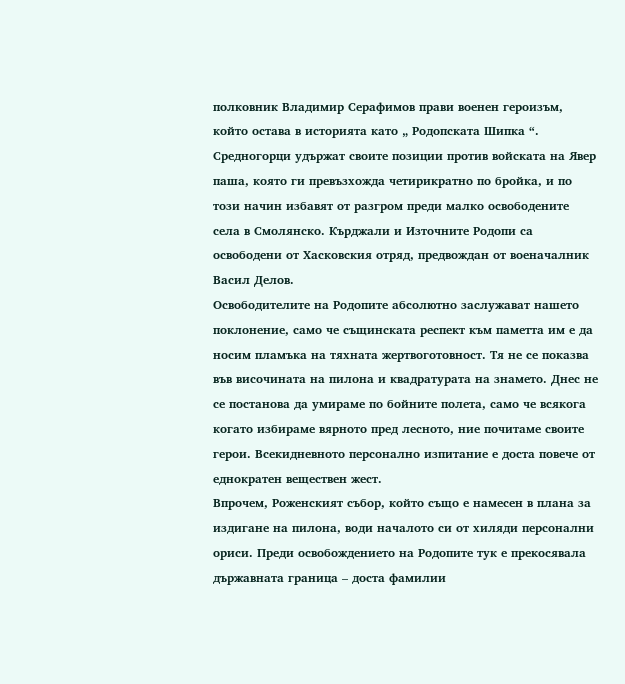полковник Владимир Серафимов прави военен героизъм, който остава в историята като „ Родопската Шипка “. Средногорци удържат своите позиции против войската на Явер паша, която ги превъзхожда четирикратно по бройка, и по този начин избавят от разгром преди малко освободените села в Смолянско. Кърджали и Източните Родопи са освободени от Хасковския отряд, предвождан от военачалник Васил Делов.
Освободителите на Родопите абсолютно заслужават нашето поклонение, само че същинската респект към паметта им е да носим пламъка на тяхната жертвоготовност. Тя не се показва във височината на пилона и квадратурата на знамето. Днес не се постанова да умираме по бойните полета, само че всякога когато избираме вярното пред лесното, ние почитаме своите герои. Всекидневното персонално изпитание е доста повече от еднократен веществен жест.
Впрочем, Роженският събор, който също е намесен в плана за издигане на пилона, води началото си от хиляди персонални ориси. Преди освобождението на Родопите тук е прекосявала държавната граница – доста фамилии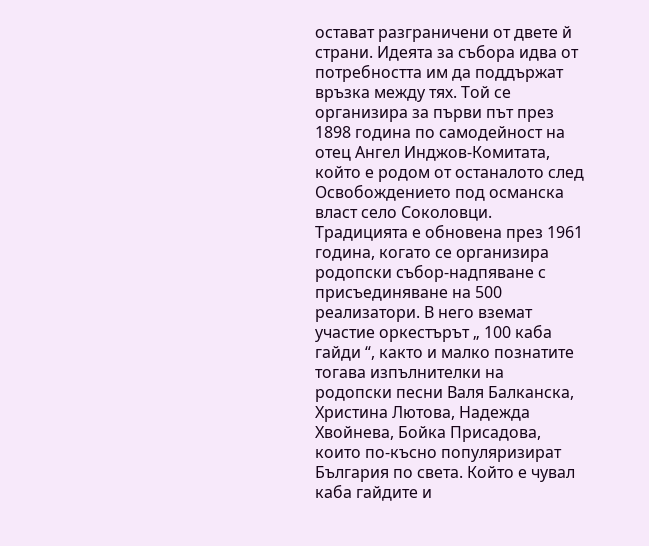остават разграничени от двете й страни. Идеята за събора идва от потребността им да поддържат връзка между тях. Той се организира за първи път през 1898 година по самодейност на отец Ангел Инджов-Комитата, който е родом от останалото след Освобождението под османска власт село Соколовци. Традицията е обновена през 1961 година, когато се организира родопски събор-надпяване с присъединяване на 500 реализатори. В него вземат участие оркестърът „ 100 каба гайди “, както и малко познатите тогава изпълнителки на родопски песни Валя Балканска, Христина Лютова, Надежда Хвойнева, Бойка Присадова, които по-късно популяризират България по света. Който е чувал каба гайдите и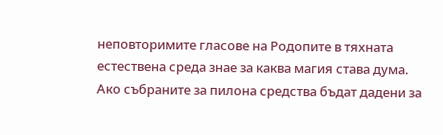неповторимите гласове на Родопите в тяхната естествена среда знае за каква магия става дума. Ако събраните за пилона средства бъдат дадени за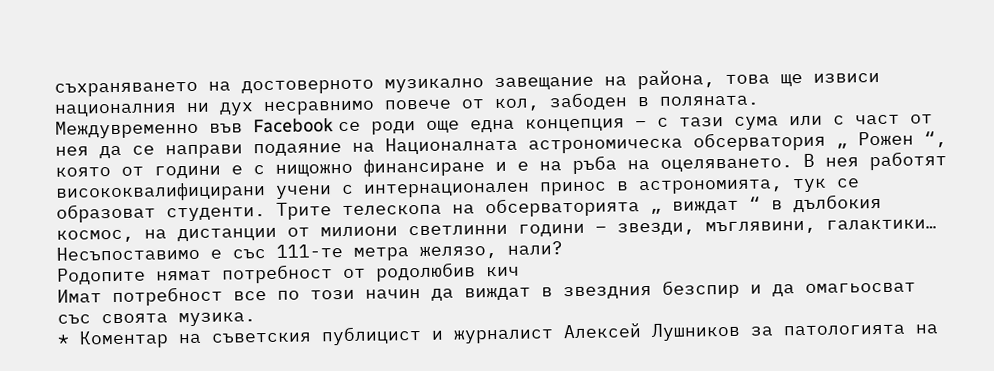съхраняването на достоверното музикално завещание на района, това ще извиси националния ни дух несравнимо повече от кол, забоден в поляната.
Междувременно във Facebook се роди още една концепция – с тази сума или с част от нея да се направи подаяние на Националната астрономическа обсерватория „ Рожен “, която от години е с нищожно финансиране и е на ръба на оцеляването. В нея работят висококвалифицирани учени с интернационален принос в астрономията, тук се образоват студенти. Трите телескопа на обсерваторията „ виждат “ в дълбокия космос, на дистанции от милиони светлинни години – звезди, мъглявини, галактики… Несъпоставимо е със 111-те метра желязо, нали?
Родопите нямат потребност от родолюбив кич
Имат потребност все по този начин да виждат в звездния безспир и да омагьосват със своята музика.
* Коментар на съветския публицист и журналист Алексей Лушников за патологията на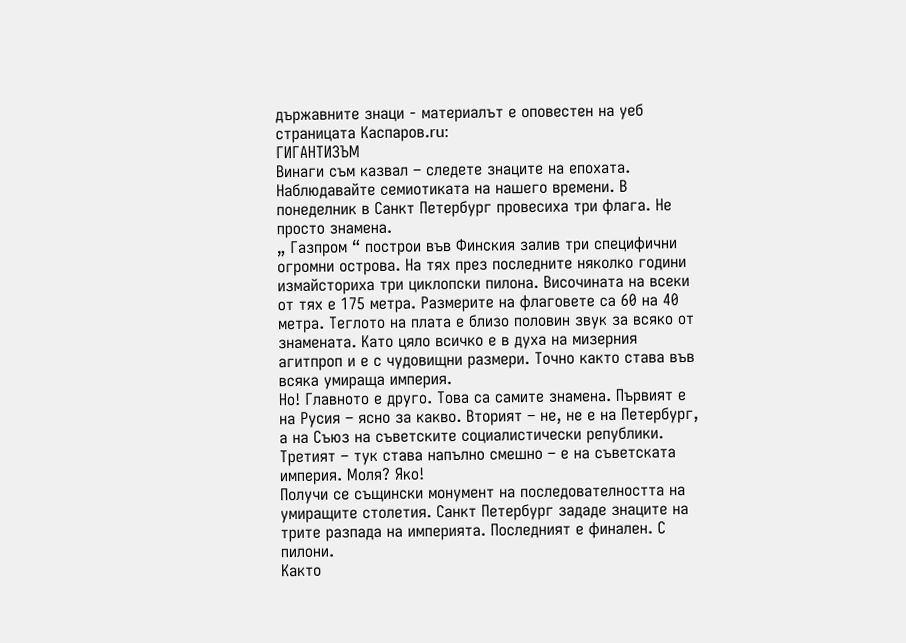държавните знаци - материалът е оповестен на уеб страницата Каспаров.ru:
ГИГАНТИЗЪМ
Винаги съм казвал – следете знаците на епохата. Наблюдавайте семиотиката на нашего времени. В понеделник в Санкт Петербург провесиха три флага. Не просто знамена.
„ Газпром “ построи във Финския залив три специфични огромни острова. На тях през последните няколко години измайсториха три циклопски пилона. Височината на всеки от тях е 175 метра. Размерите на флаговете са 60 на 40 метра. Теглото на плата е близо половин звук за всяко от знамената. Като цяло всичко е в духа на мизерния агитпроп и е с чудовищни размери. Точно както става във всяка умираща империя.
Но! Главното е друго. Това са самите знамена. Първият е на Русия – ясно за какво. Вторият – не, не е на Петербург, а на Съюз на съветските социалистически републики. Третият – тук става напълно смешно – е на съветската империя. Моля? Яко!
Получи се същински монумент на последователността на умиращите столетия. Санкт Петербург зададе знаците на трите разпада на империята. Последният е финален. С пилони.
Както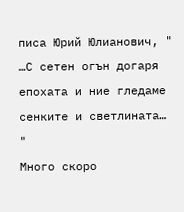писа Юрий Юлианович, " …С сетен огън догаря епохата и ние гледаме сенките и светлината… "
Много скоро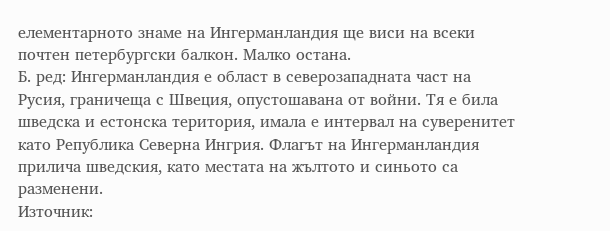елементарното знаме на Ингерманландия ще виси на всеки почтен петербургски балкон. Малко остана.
Б. ред: Ингерманландия е област в северозападната част на Русия, граничеща с Швеция, опустошавана от войни. Тя е била шведска и естонска територия, имала е интервал на суверенитет като Република Северна Ингрия. Флагът на Ингерманландия прилича шведския, като местата на жълтото и синьото са разменени.
Източник: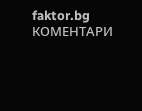faktor.bg
КОМЕНТАРИ